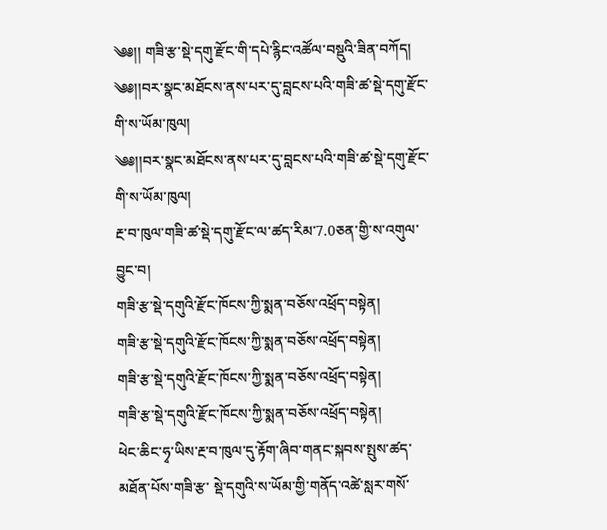༄༅།། གཟི་རྩ་སྡེ་དགུ་རྫོང་གི་དཔེ་རྙིང་འཚོལ་བསྡུའི་ཟིན་བཀོད།
༄༅།།བར་སྣང་མཐོངས་ནས་པར་དུ་བླངས་པའི་གཟི་ཚ་སྡེ་དགུ་རྫོང་གི་ས་ཡོམ་ཁུལ།
༄༅།།བར་སྣང་མཐོངས་ནས་པར་དུ་བླངས་པའི་གཟི་ཚ་སྡེ་དགུ་རྫོང་གི་ས་ཡོམ་ཁུལ།
རྔ་བ་ཁུལ་གཟི་ཚ་སྡེ་དགུ་རྫོང་ལ་ཚད་རིམ་7.0ཅན་གྱི་ས་འགུལ་བྱུང་བ།
གཟི་རྩ་སྡེ་དགུའི་རྫོང་ཁོངས་ཀྱི་སྨན་བཅོས་འཕྲོད་བསྟེན།
གཟི་རྩ་སྡེ་དགུའི་རྫོང་ཁོངས་ཀྱི་སྨན་བཅོས་འཕྲོད་བསྟེན།
གཟི་རྩ་སྡེ་དགུའི་རྫོང་ཁོངས་ཀྱི་སྨན་བཅོས་འཕྲོད་བསྟེན།
གཟི་རྩ་སྡེ་དགུའི་རྫོང་ཁོངས་ཀྱི་སྨན་བཅོས་འཕྲོད་བསྟེན།
ཕེང་ཆིང་ཧྭ་ཡིས་རྔ་བ་ཁུལ་དུ་རྟོག་ཞིབ་གནང་སྐབས་སྤུས་ཚད་མཐོན་པོས་གཟི་རྩ་ སྡེ་དགུའི་ས་ཡོམ་གྱི་གནོད་འཚེ་སླར་གསོ་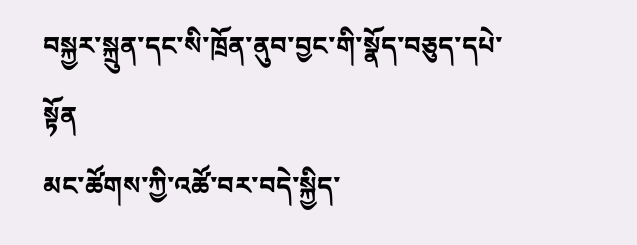བསྐྱར་སྐྲུན་དང་སི་ཁྲོན་ནུབ་བྱང་གི་སྣོད་བཅུད་དཔེ་སྟོན
མང་ཚོགས་ཀྱི་འཚོ་བར་བདེ་སྐྱིད་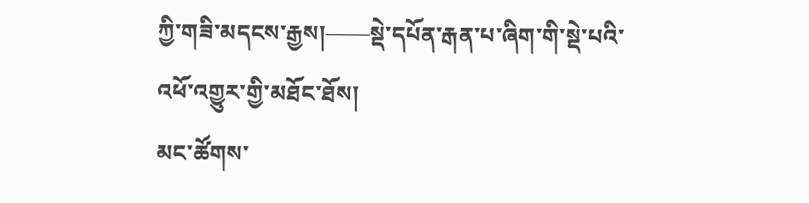ཀྱི་གཟི་མདངས་རྒྱས།——སྡེ་དཔོན་རྒན་པ་ཞིག་གི་སྡེ་པའི་འཕོ་འགྱུར་གྱི་མཐོང་ཐོས།
མང་ཚོགས་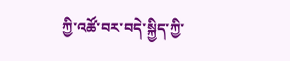ཀྱི་འཚོ་བར་བདེ་སྐྱིད་ཀྱི་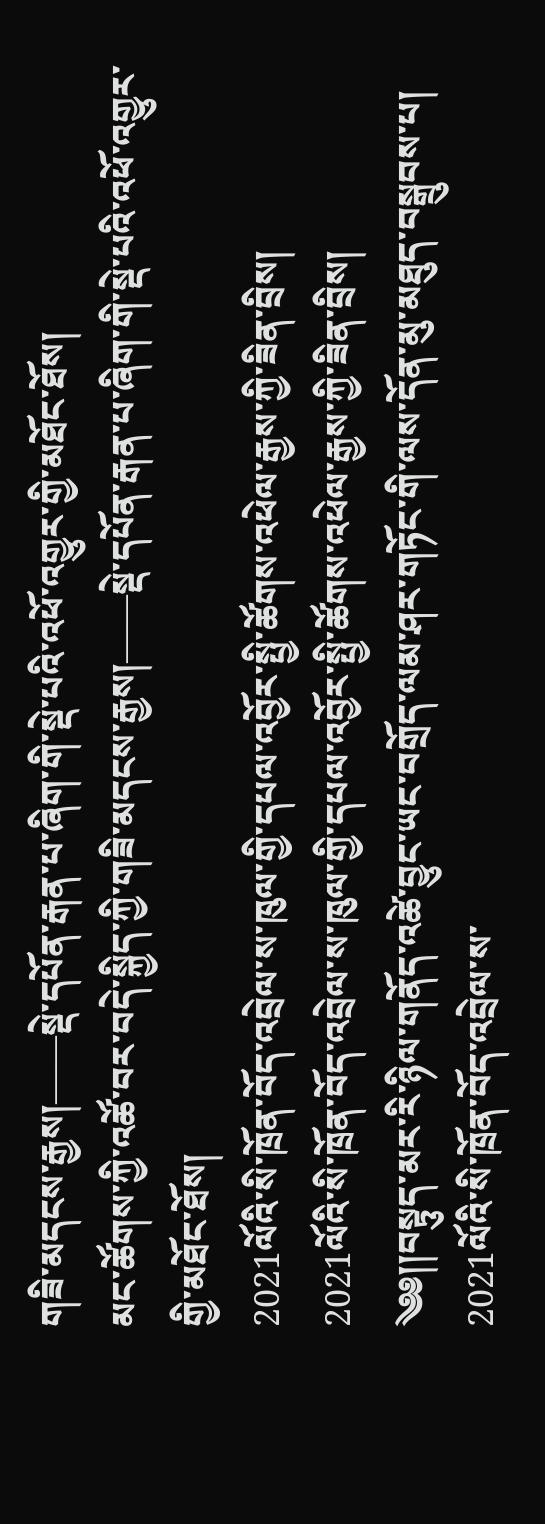གཟི་མདངས་རྒྱས།——སྡེ་དཔོན་རྒན་པ་ཞིག་གི་སྡེ་པའི་འཕོ་འགྱུར་གྱི་མཐོང་ཐོས།
མང་ཚོགས་ཀྱི་འཚོ་བར་བདེ་སྐྱིད་ཀྱི་གཟི་མདངས་རྒྱས།——སྡེ་དཔོན་རྒན་པ་ཞིག་གི་སྡེ་པའི་འཕོ་འགྱུར་གྱི་མཐོང་ཐོས།
2021ལོའི་སི་ཁྲོན་བོད་འབྲེལ་ས་ཁུལ་གྱི་དཔལ་འབྱོར་སྤྱི་ཚོགས་འཕེལ་རྒྱས་ཀྱི་ཟིན་བྲིས།
2021ལོའི་སི་ཁྲོན་བོད་འབྲེལ་ས་ཁུལ་གྱི་དཔལ་འབྱོར་སྤྱི་ཚོགས་འཕེལ་རྒྱས་ཀྱི་ཟིན་བྲིས།
༄༅།།བསྟུད་མར་རི་ཉིལ་གནོད་འཚེ་བྱུང་ཡང་བགྲོད་ལམ་ཤར་གཏོང་གི་ལས་དོན་མུ་མཐུད་བསྒྲུབས་པ།
2021ལོའི་སི་ཁྲོན་བོད་འབྲེལ་ས་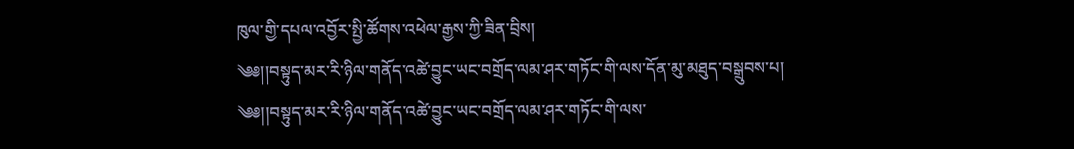ཁུལ་གྱི་དཔལ་འབྱོར་སྤྱི་ཚོགས་འཕེལ་རྒྱས་ཀྱི་ཟིན་བྲིས།
༄༅།།བསྟུད་མར་རི་ཉིལ་གནོད་འཚེ་བྱུང་ཡང་བགྲོད་ལམ་ཤར་གཏོང་གི་ལས་དོན་མུ་མཐུད་བསྒྲུབས་པ།
༄༅།།བསྟུད་མར་རི་ཉིལ་གནོད་འཚེ་བྱུང་ཡང་བགྲོད་ལམ་ཤར་གཏོང་གི་ལས་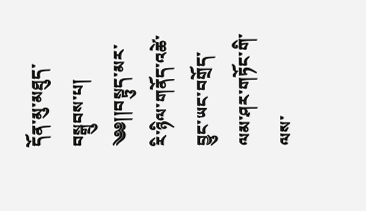དོན་མུ་མཐུད་བསྒྲུབས་པ།
༄༅།།བསྟུད་མར་རི་ཉིལ་གནོད་འཚེ་བྱུང་ཡང་བགྲོད་ལམ་ཤར་གཏོང་གི་ལས་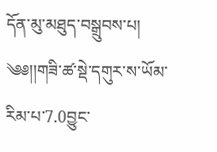དོན་མུ་མཐུད་བསྒྲུབས་པ།
༄༅།།གཟི་ཚ་སྡེ་དགུར་ས་ཡོམ་རིམ་པ་7.0བྱུང་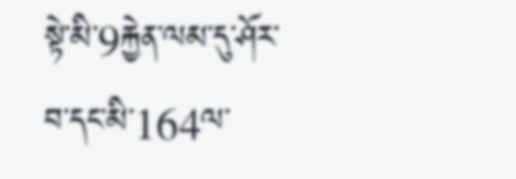སྟེ་མི་9རྐྱེན་ལམ་དུ་ཤོར་བ་དང་མི་164ལ་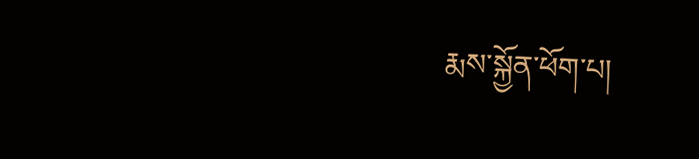རྨས་སྐྱོན་ཕོག་པ།